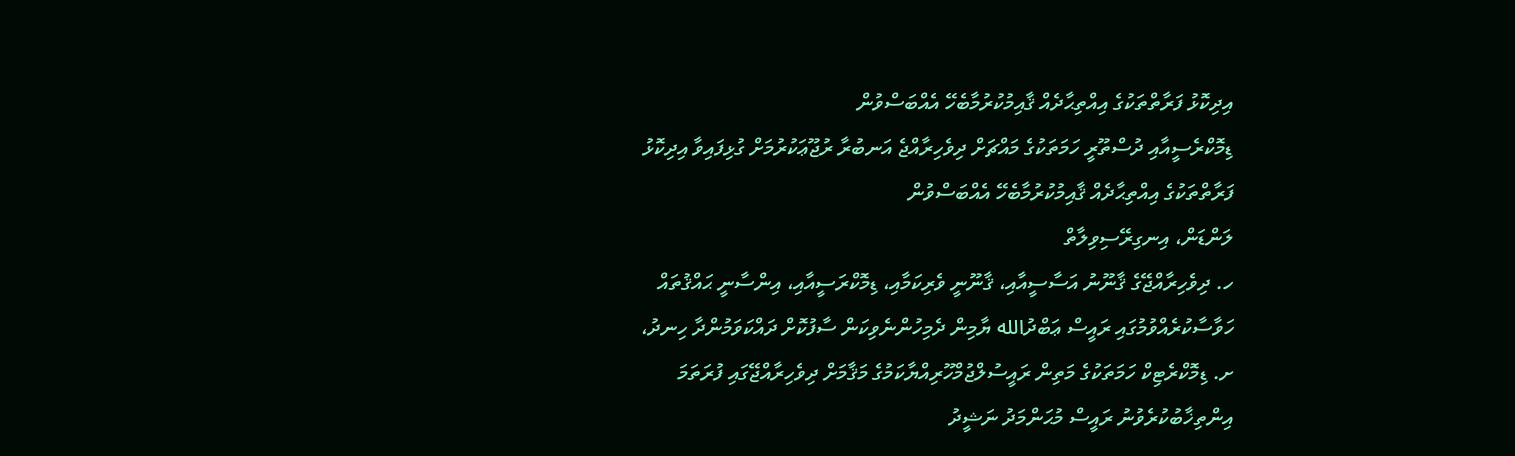އިދިކޮޅު ފަރާތްތަކުގެ އިއްތިޙާދެއް ޤާއިމުކުރުމާބެހޭ އެއްބަސްވުން
ޑިމޮކްރެސީއާއި ދުސްތޫރީ ހަމަތަކުގެ މައްޗަށް ދިވެހިރާއްޖެ އަނބުރާ ރުޖޫޢަކުރުމަށް ގުޅިފައިވާ އިދިކޮޅު ފަރާތްތަކުގެ އިއްތިޙާދެއް ޤާއިމުކުރުމާބެހޭ އެއްބަސްވުން
ލަންޑަން، އިނގިރޭސިވިލާތް
ހ. ދިވެހިރާއްޖޭގެ ޤާނޫނު އަސާސީއާއި، ޤާނޫނީ ވެރިކަމާއި، ޑިމޮކްރަސީއާއި، އިންސާނީ ޙައްޤުތައް ހަވާސާކުރެއްވުމުގައި ރައީސް ޢަބްދުالله ޔާމިން ދެމިހުންނެވިކަން ސާފުކޮށް ދައްކަވަމުންދާ ހިނދު،
ށ. ޑިމޮކްރެޓިކް ހަމަތަކުގެ މަތިން ރައީސުލްޖުމްހޫރިއްޔާކަމުގެ މަޤާމަށް ދިވެހިރާއްޖޭގައި ފުރަތަމަ އިންތިޚާބުކުރެވުނު ރައީސް މުޙަންމަދު ނަޝީދު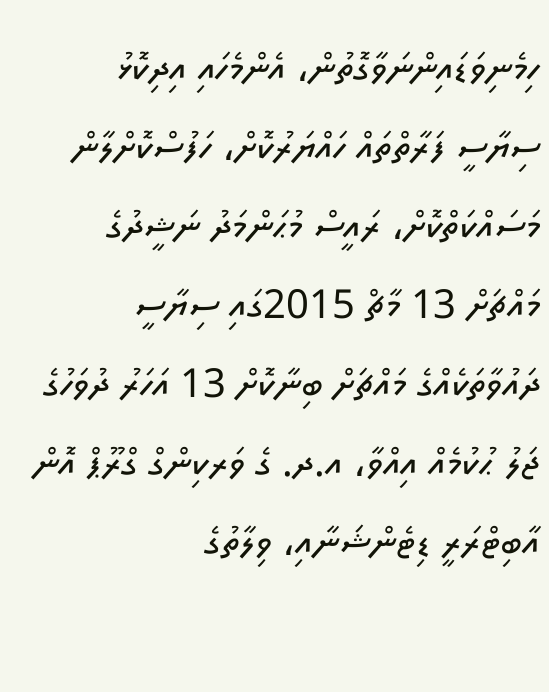ހިމެނިވަޑައިންނަވާގޮތުން، އެންމެހައި އިދިކޮޅު ސިޔާސީ ފަރާތްތައް ހައްޔަރުކޮށް، ހަފުސްކޮށްލާން މަސައްކަތްކޮށް، ރައީސް މުޙަންމަދު ނަޝީދުގެ މައްޗަށް 13 މާޗް 2015ގައި ސިޔާސީ ދައުވާތަކެއްގެ މައްޗަށް ބިނާކޮށް 13 އަހަރު ދުވަހުގެ ޖަލު ޙުކުމެއް އިއްވާ، އ.ދ. ގެ ވަރކިންގް ގްރޫޕް އޮން އާބިޓްރަރީ ޑިޓެންޝަނާއި، ވިލާތުގެ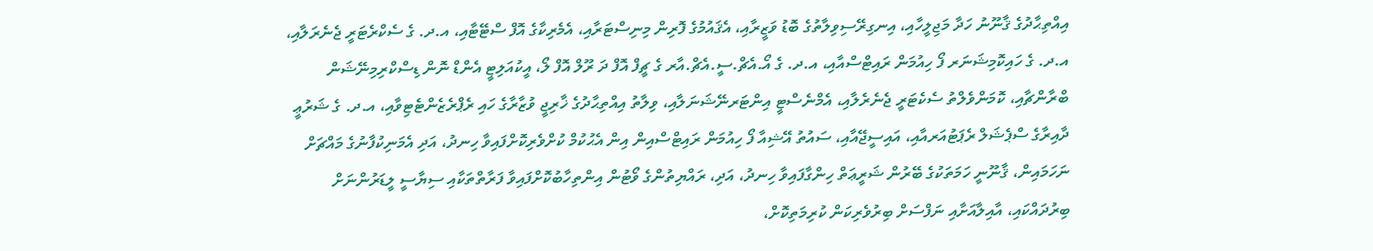އިއްތިޙާދުގެ ޤާނޫނު ހަދާ މަޖިލީހާއި، އިނގިރޭސިވިލާތުގެ ބޮޑު ވަޒީރާއި، އެޤައުމުގެ ފޮރިން މިނިސްޓަރާއި، އެމެރިކާގެ އޮފް ސްޓޭޓާއި، އ.ދ. ގެ ސެކްރެޓަރީ ޖެނެރަލާއި، އ.ދ. ގެ ހައިކޮމިޝަނަރ ފޯ ހިއުމަން ރައިޓްސްއާއި، އ.ދ. ގެ އޯ.އެޗް.ސީ.އެޗް.އާރ ގެ ޗީފް އޮފް ދަ ރޫލް އޮފް ލޯ، އީކުއަލިޓީ އެންޑް ނޮން ޑިސްކްރިމިނޭޝަން ބްރާންޗާއި، ކޮމަންވެލްތު ސެކެޓަރީ ޖެނެރެލާއި، އެމްނެސްޓީ އިންޓަރނޭޝަނަލާއި، ވިލާތު އިއްތިޙާދުގެ ޚާރިޖީ ވުޒާރާގެ ހައި ރެޕްރެޒެންޓެޓިވާއި، އ.ދ. ގެ ޝަރުޢީ ދާއިރާގެ ސްޕެޝަލް ރެޕަޓުއަރއާއި، އައިސީޖޭއާއި، ސައުތު އޭޝިއާ ފޯ ހިއުމަން ރައިޓްސްއިން އިން އެޙުކުމް ކުށްވެރިކޮށްފައިވާ ހިނދު، އަދި އެމަނިކުފާނުގެ މައްޗަށް ނަހަމައިން، ޤާނޫނީ ހަމަތަކުގެ ބޭރުން ޝަރީޢަތް ހިންގާފައިވާ ހިނދު، އަދި، ރައްޔިތުންގެ ވޯޓުން އިންތިހާބުކޮށްފައިވާ ފަރާތްތަކާއި ސިޔާސީ ލީޑަރުންނަށް ބިރުދައްކައި، އާއިލާއަށާއި ނަފްސަށް ބިރުވެރިކަން ކުރިމަތިކޮށް،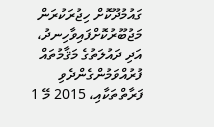ގައުމުދޫކޮށް ހިޖުރަކުރަން މަޖުބޫރުކޮށްފައިވާހިނދު، އަދި ދައުލަތުގެ މަޤާމުތައް ފުރުއްވަމުންގެންދެވި ފަރާތްތަކާއި، 2015 މޭ 1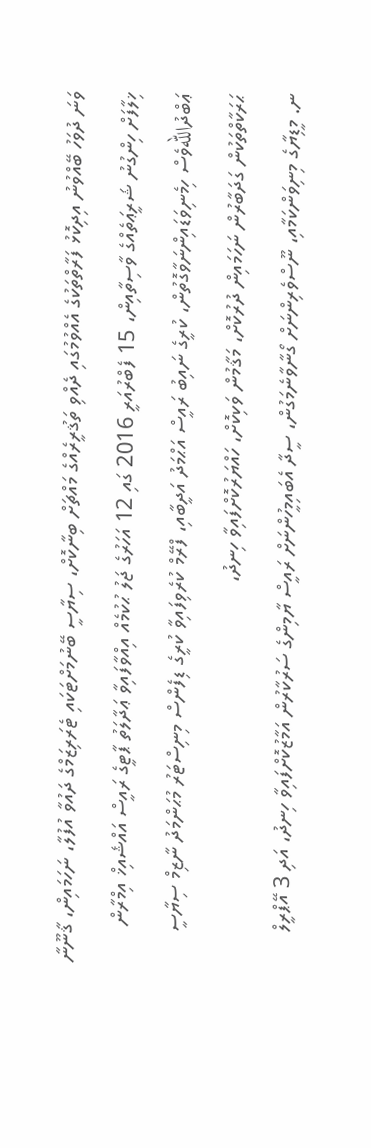ވަނަ ދުވަހު ބޭއްވުނު އިދިކޮޅު ފަރާތްތަކުގެ އެއްވުމުގައި ދެއްވި ތަޤުރީރެއްގެ މައްޗަށް ބިނާކޮށް، ސިޔާސީ ބޭނުމަށްޓަކައި ޓެރަރިޒަމްގެ ދައުވާ އުފުލާ، ނަހަމައިން، ޤާނޫނާ ޚިލާފަށް ހިންގުނު ޝަރީޢަތެއްގެ ވާސިތާއިން، 15 ފެބްރުއަރީ 2016 ގައި 12 އަހަރުގެ ޖަލު ޙުކުމެއް އިއްވާފައިވާ ޢަދާލަތު ޕާޓީގެ ރައީސް އައްޝެއިޚް އިމްރާން ޢަބްދުاللهވެސް ހިމެނިވަޑައިންނަވާގޮތުން، ކުރީގެ ނައިބު ރައީސް އަޙްމަދު އަދީބާއި، ފްރޭމް ކުރެވިފައިވާ ކުރީގެ ޑިފެންސް މިނިސްޓަރު މުޙަންމަދު ނާޒިމް ސިޔާސީ ޙަރަކާތްތަކުން ގަދަބާރުން ނަހަމައިން ދުރުކޮށް، މަޤާމުން ވަކިކޮށް، ހައްޔަރުކޮށްފައިވާ ހިނދު،
ނ. މީޑިޔާގެ މިނިވަންކަމާއި، ނޫސްވެރިންނަށް ގޯނާވާނެމަގުން، ސީދާ އެބައިމީހުންނަށް ރައީސް ޔާމިންގެ ސަރުކާރުން އަމާޒުކޮށްފައިވާ ހިނދު، އަދި 3 އޭޕްރީލް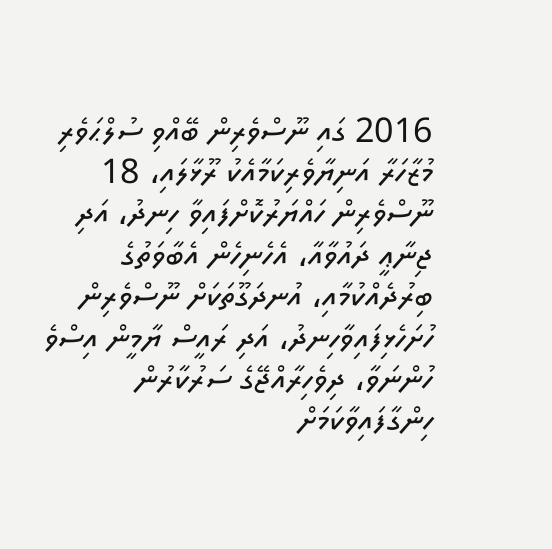2016 ގައި ނޫސްވެރިން ބޭއްވި ސުލްޙަވެރި މުޒާހަރާ އަނިޔާވެރިކަމާއެކު ރޫޅާލައި، 18 ނޫސްވެރިން ހައްޔަރުކޮށްފައިވާ ހިނދު، އަދި ޖިނާޢީ ދައުވާއާ، އެހެނިހެން އެބާވަތުގެ ބިރުދެއްކުމާއި، އުނދަގޫތަކަށް ނޫސްވެރިން ހުށަހެޅިފައިވާހިނދު، އަދި ރައީސް ޔާމީން އިސްވެ ހުންނަވާ، ދިވެހިރާއްޖޭގެ ސަރުކާރުން ހިންގާފައިވާކަމަށް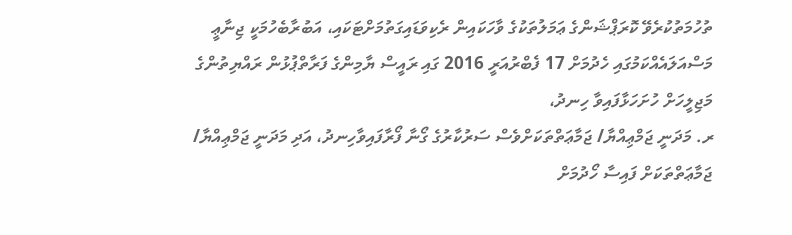ތުހުމަތުކުރެވޭ ކޮރަޕްޝަންގެ ޢަމަލުތަކުގެ ވާހަކައިން ރެކިވަޑައިގަތުމަށްޓަކައި، އަބުރާބެހުމަކީ ޖިނާޢީ މަސްއަލައެއްކަމުގައި ހެދުމަށް 17 ފެބްރުއަރީ 2016 ގައި ރައީސް ޔާމިންގެ ފަރާތްޕުޅުން ރައްޔިތުންގެ މަޖިލީހަށް ހުށަހަޅާފައިވާ ހިނދު،
ރ. މަދަނީ ޖަމްޢިއްޔާ/ ޖަމާޢަތްތަކަށްވެސް ސަރުކާރުގެ ގޯނާ ފޯރާފައިވާހިނދު، އަދި މަދަނީ ޖަމްޢިއްޔާ/ ޖަމާޢަތްތަކަށް ފައިސާ ހޯދުމަށް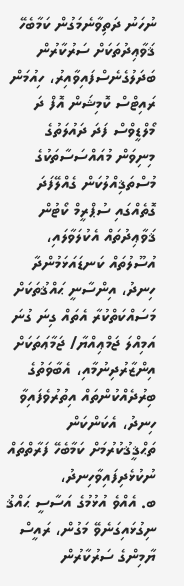ނުހަނު ދަތިވާނެމަގުން ކަމާބެހޭ ޤަވާޢިދުތަކަށް ސަރުކާރުން ބަދަލުގެނެސްފައިވާއިރު، ހިއުމަން ރައިޓްސް ކޮމިޝަން އޮފް ދަ މޯލްޑީވްސް ފަދަ ދައުލަތުގެ މިނިވަން މުއައްސަސާތަކުގެ މުސްތަޤިއްލުކަން ގެއްލޭފަދަ ގޮތެއްގައި ސުޕްރީމް ކޯޓުން ޤަވާޢިދުތައް އެކުލަވާލައި، އުސޫލުތައް ކަނޑައަޅަމުންދާ ހިނދު، އިންސާނީ ޙައްޤުތަކަށް މަސައްކަތްކުރާ އެތައް ގިނަ ގުނަ އަމިއްލަ ޖަމްޢިއްޔާ/ ޖަމާޢަތަކަށް އިންޒާރުދިނުމާއި، އެބާވަތުގެ ބިރުދެއްކުންތައް އިތުރުވެފައިވާ ހިނދު، އެކަންކަން ތަޙްޤީޤުކުރުމަށް ކަމާބެހޭ ފަރާތްތައް ނުކުޅެދިފައިވާހިނދު،
ބ. އެއްވެ އުޅުމުގެ އަސާސީ ޙައްޤު ނިގުޅައިގަނެވޭ މަގުން، ރައީސް ޔާމިންގެ ސަރުކާރުން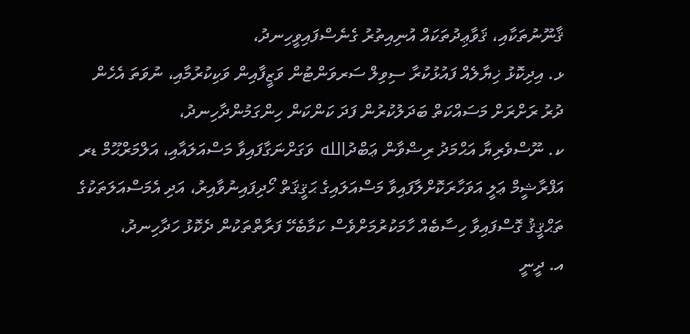ޤާނޫނުތަކާއި، ޤަވާޢިދުތަކައް އުނިއިތުރު ގެނެސްފައިވީހިނދު،
ޅ. އިދިކޮޅު ޚިޔާލެއް ފައުޅުކުރާ ސިވިލް ސަރވަންޓުން ވަޒީފާއިން ވަކިކުރުމާއި، ނުވަތަ އެހެން ދުރު ރަށްރަށް މަސައްކަތް ބަދަލުކުރުން ފަދަ ކަންކަން ހިންގަމުންދާހިނދު،
ކ. ނޫސްވެރިޔާ އަޙްމަދު ރިޟްވާން ޢަބްދުالله ވަގަށްނަގާފައިވާ މަސްއަލައާއި، އަލްމަރްޙޫމް ޑރ އަފްރާޝީމް ޢަލީ އަވަހާރަކޮށްލާފައިވާ މަސްއަލައިގެ ޙަޤީޤަތް ހޯދިފައިނުވާއިރު، އަދި އެމަސްއަލަތަކުގެ ތަޙްޤީޤު ގޮސްފައިވާ ހިސާބެއް ހާމަކުރުމަށްވެސް ކަމާބެހޭ ފަރާތްތަކުން ދެކޮޅު ހަދާހިނދު،
އ. ދީނީ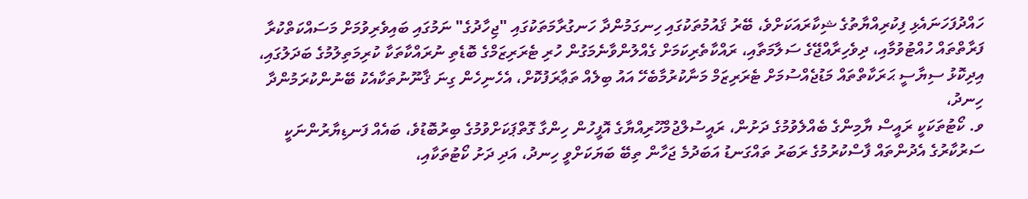ހައްދުފަހަނައެޅި ފިކުރިއްޔާތުގެ ޝިކާރައަކަށްވެ، ބޭރު ޤައުމުތަކުގައި ހިނގަމުންދާ ހަނގުރާމަތަކުގައި "ޖިހާދުގެ" ނަމުގައި ބައިވެރިވުމަށް މަސައްކަތްކުރާ ފަރާތްތައް ހުއްޓުވުމާއި، ދިވެހިރާއްޖޭގެ ސަލާމަތާއި، ރައްކާތެރިކަމަށް ގެއްލުންވާނެމަގުން ހުރި ޓެރަރިޒަމްގެ ބޮޑެތި ނުރައްކާތަކާ ކުރިމަތިލުމުގެ ބަދަލުގައި، އިދިކޮޅު ސިޔާސީ ޙަރަކާތްތައް މަޑުޖެއްސުމަށް ޓެރަރިޒަމް މަނާކުރުމާބެހޭ އައު ބިލެއް ތަޢާރަފުކޮށް، އެހެނިހެން ގިނަ ޤާނޫނުތަކާއެކު ބޭނުންކުރަމުންދާ ހިނދު،
ވ. ކޯޓުތަކަކީ ރައީސް ޔާމިންގެ ބެއްލެވުމުގެ ދަށުން، ރައީސުލްޖުމްހޫރިއްޔާގެ އޮފީހުން ހިންގާ ގޮތްޕަކަށްވުމުގެ ބިރުބޮޑުވެ، ބައެއް ފަނޑިޔާރުންނަކީ ސަރުކާރުގެ އެދުންތައް ފާސްކުރުމުގެ ރަބަރު ތައްގަނޑު އަބަދުމެ ޖަހާން ތިބޭ ބަޔަކަށްވީ ހިނދު، އަދި ދަށު ކޯޓުތަކާއި،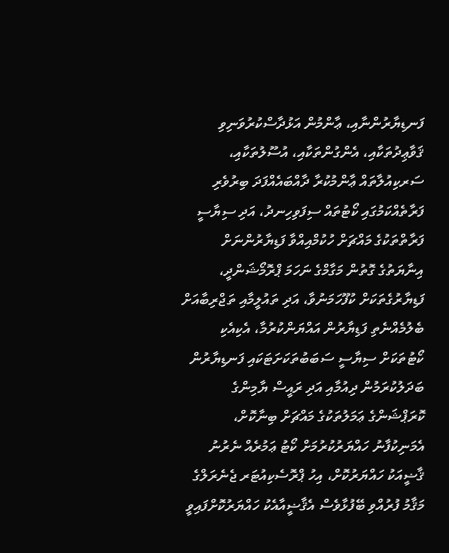ފަނޑިޔާރުންނާއި، ޢާންމުން އަޅުދާސްކުރުވަނިވި ޤަވާޢިދުތަކާއި، އެންގުންތަކާއި، އުސޫލުތަކާއި، ސަރކިއުލާތައް ޢާންމުކުރާ ދާއްބައެއްފަދަ ބިރުވެރި ފަރާތެއްކަމުގައި ކޯޓުތައް ސިފަވިހިނދު، އަދި ސިޔާސީ ފަރާތްތަކުގެ މައްޗަށް ހުކުމްއިއްވާ ފަޑިޔާރުންނަށް އިނާޔަތުގެ ގޮތުން މަގާމްގެ ނަހަމަ ޕްރޮމޯޝަންދީ، ފަޑިޔާރުގެތަކަށް ކުފޫހަމަނުވާ، އަދި ތައުލީމާއި ތަޖްރިބާއަށް ބެލުމެއްނެތި ފަޑިޔާރުން އައްޔަންކުރުމާ، އެކިއެކި ކޯޓުތަކަށް ސިޔާސީ ސަބަބުތަކަށަޓަކައި ފަނޑިޔާރުން ބަދަލުކުރަމުން ދިއުމާއި އަދި ރައީސް ޔާމިންގެ ކޮރަޕްޝަންގެ ޢަމަލުތަކުގެ މައްޗަށް ބިނާކޮށް، އެމަނިކުފާނު ހައްޔަރުކުރުމަށް ކޯޓު ޢަމުރެއް ނެރުނު ޤާޟީއަކު ހައްޔަރުކޮށް، އިހު ޕްރޮސެކިއުޓަރ ޖެނެރަލްގެ މަޤާމު ފުރުއްވި ބޭފުޅާވެސް އެޤާޟީއާއެކު ހައްޔަރުކޮށްފައިވީ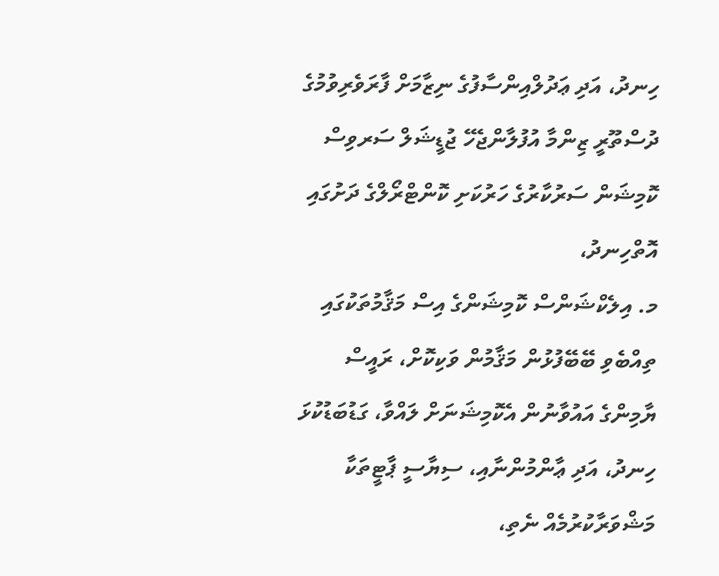ހިނދު، އަދި ޢަދުލްއިންސާފުގެ ނިޒާމަށް ފާރަވެރިވުމުގެ ދުސްތޫރީ ޒިންމާ އުފުލާންޖެހޭ ޖުޑީޝަލް ސަރވިސް ކޮމިޝަން ސަރުކާރުގެ ހަރުކަށި ކޮންޓްރޯލްގެ ދަށުގައި އޮތްހިނދު،
މ. އިލެކްޝަންސް ކޮމިޝަންގެ އިސް މަޤާމުތަކުގައި ތިއްބެވި ބޭބޭފުޅުން މަޤާމުން ވަކިކޮށް، ރައީސް ޔާމިންގެ އައުވާނުން އެކޮމިޝަނަށް ލައްވާ، ގަޑުބަޑުކުޅަ ހިނދު، އަދި ޢާންމުންނާއި، ސިޔާސީ ޕާޓީތަކާ މަޝްވަރާކުރުމެއް ނެތި،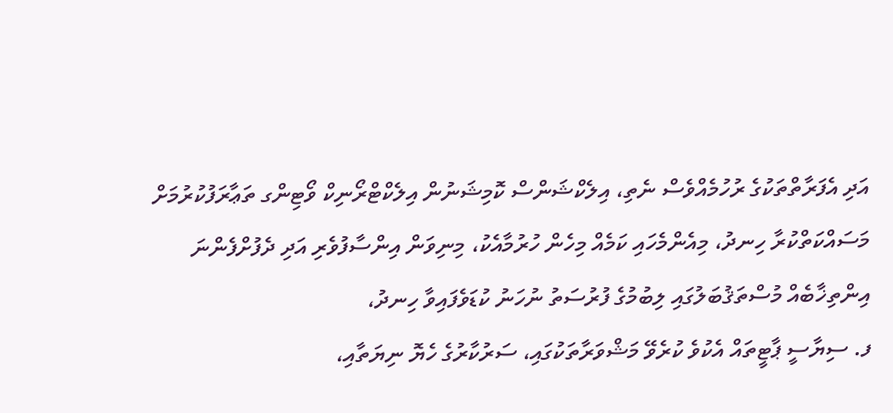އަދި އެފަރާތްތަކުގެ ރުހުމެއްވެސް ނެތި، އިލެކްޝަންސް ކޮމިޝަނުން އިލެކްޓްރޯނިކް ވޯޓިންގ ތަޢާރަފުކުރުމަށް މަސައްކަތްކުރާ ހިނދު، މިއެންމެހައި ކަމެއް މިހެން ހުރުމާއެކު، މިނިވަން އިންސާފުވެރި އަދި ދެފުށްފެންނަ އިންތިޚާބެއް މުސްތަޤުބަލުގައި ލިބުމުގެ ފުރުސަތު ނުހަނު ކުޑަވެފައިވާ ހިނދު،
ފ. ސިޔާސީ ޕާޓީތައް އެކުވެ ކުރެވޭ މަޝްވަރާތަކުގައި، ސަރުކާރުގެ ހެޔޮ ނިޔަތާއި،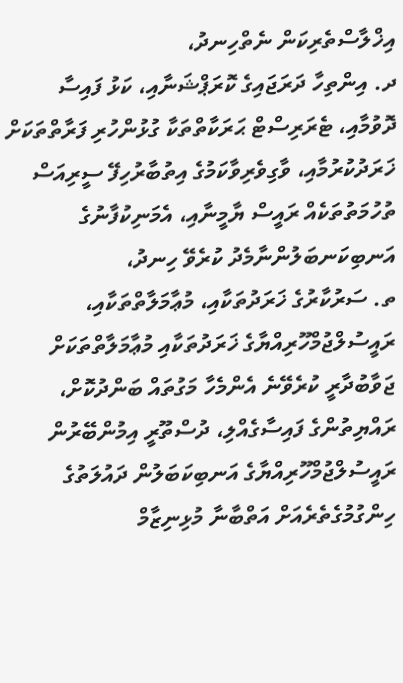އިޚްލާސްތެރިކަން ނެތްހިނދު،
ދ. އިންތިހާ ދަރަޖައިގެ ކޮރަޕްޝަނާއި، ކަޅު ފައިސާ ދޮވުމާއި، ޓެރަރިސްޓް ޙަރަކާތްތަކާ ގުޅުންހުރި ފަރާތްތަކަށް ޚަރަދުކުރުމާއި، ވާގިވެރިވާކަމުގެ އިތުބާރުހިފޭ ސީރިއަސް ތުހުމަތުތަކެއް ރައީސް ޔާމީނާއި، އެމަނިކުފާނުގެ އަނބިކަނބަލުންނާމެދު ކުރެވޭ ހިނދު،
ތ. ސަރުކާރުގެ ޚަރަދުތަކާއި، މުޢާމަލާތްތަކާއި، ރައީސުލްޖުމްހޫރިއްޔާގެ ޚަރަދުތަކާއި މުޢާމަލާތްތަކަށް ޖަވާބުދާރީ ކުރެވޭނެ އެންމެހާ މަގުތައް ބަންދުކޮށް، ރައްޔިތުންގެ ފައިސާގެއްލި، ދުސްތޫރީ އިމުންބޭރުން ރައީސުލްޖުމްހޫރިއްޔާގެ އަނބިކަބަލުން ދައުލަތުގެ ހިންގުމުގެތެރެއަށް އަތްބާނާ މުޅިނިޒާމް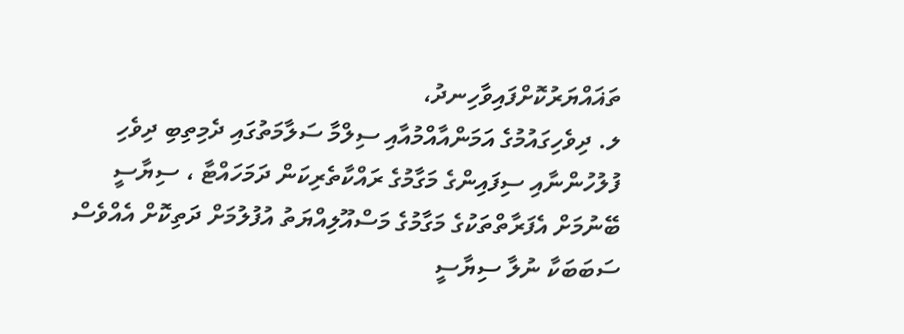ތަޣައްޔަރުކޮށްފައިވާހިނދު،
ލ. ދިވެހިގައުމުގެ އަމަންއާއްމުއާއި ސިލްމާ ސަލާމަތުގައި ދެމިތިބި ދިވެހި ފުލުހުންނާއި ސިފައިންގެ މަގާމުގެ ރައްކާތެރިކަން ދަމަހައްޓާ ، ސިޔާސީ ބޭނުމަށް އެފަރާތްތަކުގެ މަގާމުގެ މަސްއޫލިއްޔަތު އުފުލުމަށް ދަތިކޮށް އެއްވެސް ސަބަބަކާ ނުލާ ސިޔާސީ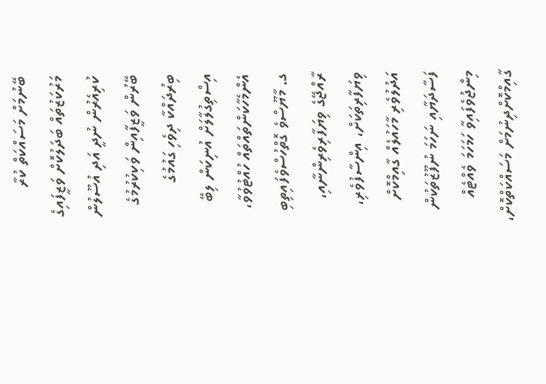ބޭނުމަށް މަސައްކަތް ކުރާ މަރުކަޒުތައް ބަދަލުކޮށް ވަޒީފައިގެ ކުރިއެރުން ނުދީ އަދި އުސޫލުން ބޭރުން ވަޒީފާއިން ވަކިކުރުމުގެ ބިރުދައްކާ ދިވެހި ގައުމުގެ އިސްތިގުލާލަށް އުނިކަން ލިބޭ އެންމެހާކަންތައްތައް ހުއްޓުވުވާ،
ގ. މާޔޫސްވެ ގޮތްހުސްވެފައިތިބި ރާއްޖޭގެ ވިޔަފާރިވެރިންނާއި، ވިޔަފާރިތަކަށް، އިންސާފުވެރި، އަދުލުވެރި މާހައުލެއް ގާއިމްކޮށް ފަސާދަޔާއި ނަހަމަ ނުފޫޒުތަކުން މިންޖުވެފައިވާ ހަމަހަމަ ވެއްޓެއް ގާއިމްކޮށްދިނުމަށް މަސައްކަތްކޮށް،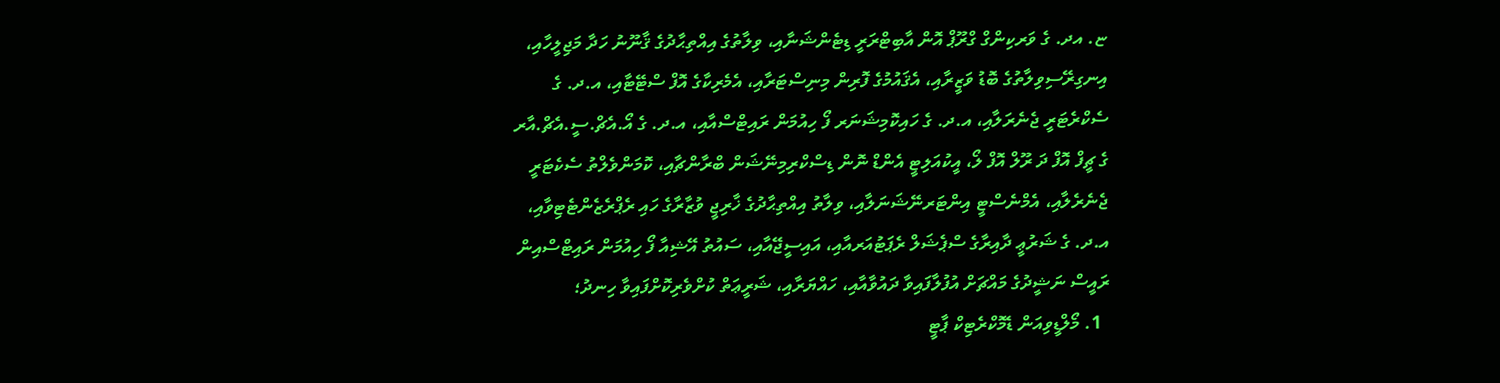ޏ. އދ. ގެ ވަރކިންގް ގްރޫޕް އޮން އާބިޓްރަރީ ޑިޓެންޝަނާއި، ވިލާތުގެ އިއްތިޙާދުގެ ޤާނޫނު ހަދާ މަޖިލީހާއި، އިނގިރޭސިވިލާތުގެ ބޮޑު ވަޒީރާއި، އެޤައުމުގެ ފޮރިން މިނިސްޓަރާއި، އެމެރިކާގެ އޮފް ސްޓޭޓާއި، އ.ދ. ގެ ސެކްރެޓަރީ ޖެނެރަލާއި، އ.ދ. ގެ ހައިކޮމިޝަނަރ ފޯ ހިއުމަން ރައިޓްސްއާއި، އ.ދ. ގެ އޯ.އެޗް.ސީ.އެޗް.އާރ ގެ ޗީފް އޮފް ދަ ރޫލް އޮފް ލޯ، އީކުއަލިޓީ އެންޑް ނޮން ޑިސްކްރިމިނޭޝަން ބްރާންޗާއި، ކޮމަންވެލްތު ސެކެޓަރީ ޖެނެރެލާއި، އެމްނެސްޓީ އިންޓަރނޭޝަނަލާއި، ވިލާތު އިއްތިޙާދުގެ ޚާރިޖީ ވުޒާރާގެ ހައި ރެޕްރެޒެންޓެޓިވާއި، އ.ދ. ގެ ޝަރުޢީ ދާއިރާގެ ސްޕެޝަލް ރެޕަޓުއަރއާއި، އައިސީޖޭއާއި، ސައުތު އޭޝިއާ ފޯ ހިއުމަން ރައިޓްސްއިން ރައީސް ނަޝީދުގެ މައްޗަށް އުފުލާފައިވާ ދައުވާއާއި، ހައްޔަރާއި، ޝަރީޢަތް ކުށްވެރިކޮށްފައިވާ ހިނދު؛
  1. މޯލްޑީވިއަން ޑެމޮކްރެޓިކް ޕާޓީ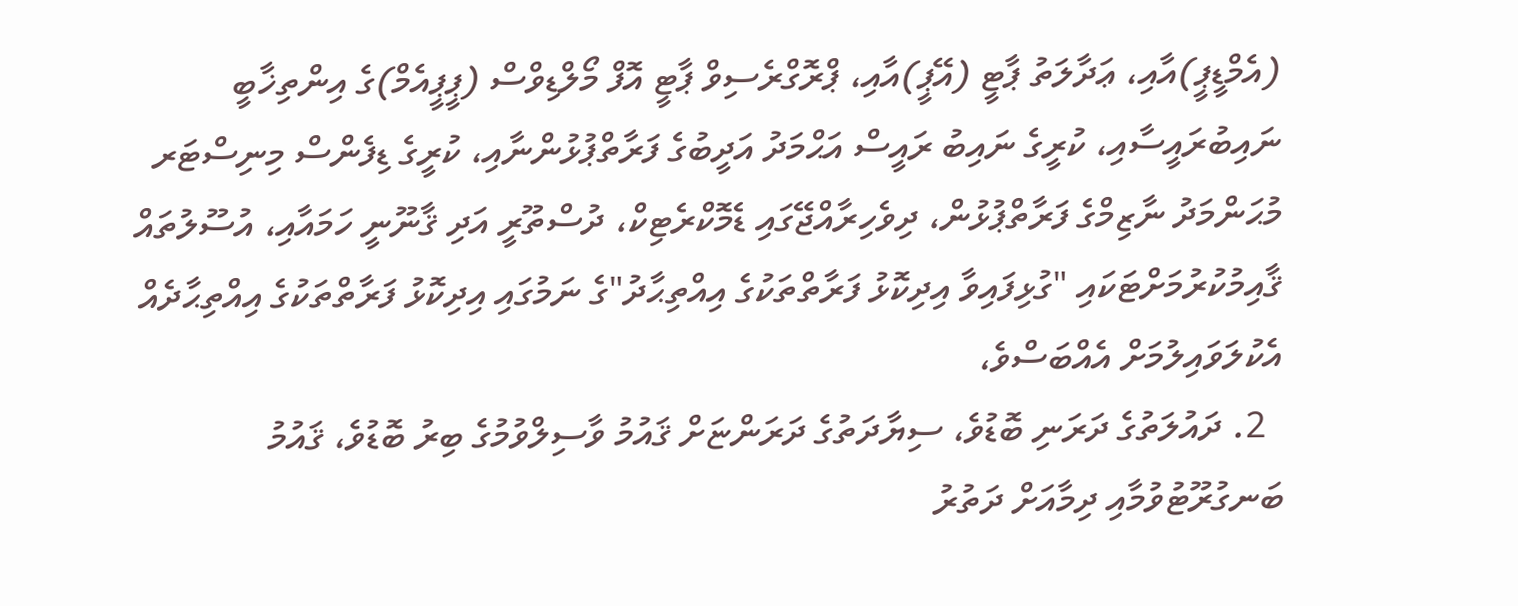(އެމްޑީޕީ)އާއި، ޢަދާލަތު ޕާޓީ (އޭޕީ)އާއި، ޕްރޮގްރެސިވް ޕާޓީ އޮފް މޯލްޑިވްސް (ޕީޕީއެމް)ގެ އިންތިޚާބީ ނައިބުރައީސާއި، ކުރީގެ ނައިބު ރައީސް އަޙްމަދު އަދީބުގެ ފަރާތްޕުޅުންނާއި، ކުރީގެ ޑިފެންސް މިނިސްޓަރ މުޙަންމަދު ނާޒިމްގެ ފަރާތްޕުޅުން، ދިވެހިރާއްޖޭގައި ޑެމޮކްރެޓިކް، ދުސްތޫރީ އަދި ޤާނޫނީ ހަމައާއި، އުސޫލުތައް ޤާއިމުކުރުމަށްޓަކައި "ގުޅިފައިވާ އިދިކޮޅު ފަރާތްތަކުގެ އިއްތިޙާދު"ގެ ނަމުގައި އިދިކޮޅު ފަރާތްތަކުގެ އިއްތިޙާދެއް އެކުލަވައިލުމަށް އެއްބަސްވެ،
  2. ދައުލަތުގެ ދަރަނި ބޮޑުވެ، ސިޔާދަތުގެ ދަރަންޏަށް ޤައުމު ވާސިލްވުމުގެ ބިރު ބޮޑުވެ، ޤައުމު ބަނގުރޫޓުވުމާއި ދިމާއަށް ދަތުރު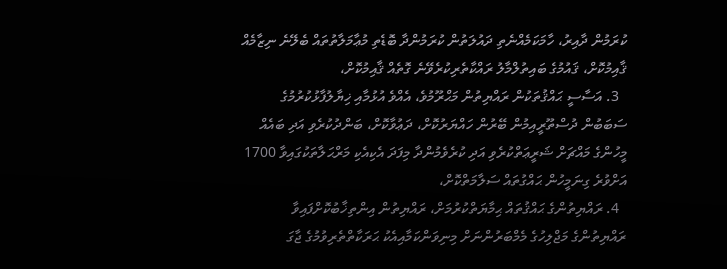ކުރަމުން ދާއިރު، ހާމަކަމެއްނެތި ދައުލަތުން ކުރަމުންދާ ބޮޑެތި މުޢާމަލާތުތައް ބެލޭނެ ނިޒާމެއް ޤާއިމުކޮށް، ޤައުމުގެ ބައިތުލްމާލު ރައްކާތެރިކުރެވޭނެ ގޮތެއް ޤާއިމުކޮށް،
  3. އަސާސީ ޙައްޤުތަކުން ރައްޔިތުން މަޙްރޫމުވެ، އެއްވެ އުޅުމާއި ޚިޔާލުފާޅުކުރުމުގެ ސަބަބުން ދުސްތޫރީއިމުން ބޭރުން ހައްޔަރުކޮށް، ދަޢުވާކޮށް، ބަންދުކުރެވި އަދި ބައެއް މީހުންގެ މައްޗަށް ޝަރީޢަތްކުރެވި އަދި ކުރެވެމުންދާ މިފަދަ އެކިއެކި މަރްޙަލާތަކުގައިވާ 1700 އަށްވުރެ ގިނަމީހުން ޙައްގުތައް ސަލާމަތްކޮށް،
  4. ރައްޔިތުންގެ ޙައްޤުތައް ޙިމާޔަތްކުރުމަށް، ރައްޔިތުން އިންތިޚާބުކޮށްފައިވާ ރައްޔިތުންގެ މަޖްލިހުގެ މެމްބަރުންނަށް މިނިވަންކަމާއިއެކު ޙަރަކާތްތެރިވުމުގެ ޖާގަ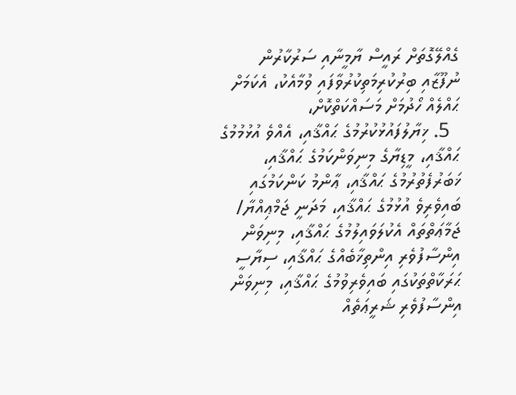ގެއްލޭގޮތަށް ރައީސް ޔާމީނާއި ސަރުކާރުން ނުފޫޒާއި ބިރުކުރިމަތިކުރުވާފައި ވުމާއެކު، އެކަމަށް ޙައްލެއް ހޯދުމަށް މަސައްކަތްކޮށް،
  5. ޚިޔާލުފައުޅުކުރުމުގެ ޙައްޤާއި، އެއްވެ އުޅުމުމުގެ ޙައްޤާއި، މީޑިޔާގެ މިނިވަންކަމުގެ ޙައްޤާއި، ޚަބަރުފެތުރުމުގެ ޙައްޤާއި، ޢާންމު ކަންކަމުގައި ބައިވެރިވެ އުޅުމުގެ ޙައްޤާއި، މަދަނީ ޖަމްޢިއްޔާ/ ޖަމާޢަތްތައް އެކުލަވައިލުމުގެ ޙައްޤާއި، މިނިވަން އިންސާފުވެރި އިންތިޚާބެއްގެ ޙައްޤާއި، ސިޔާސީ ޙަރަކާތްތަކުގައި ބައިވެރިވުމުގެ ޙައްޤާއި، މިނިވަން އިންސާފުވެރި ޝަރީޢަތެއް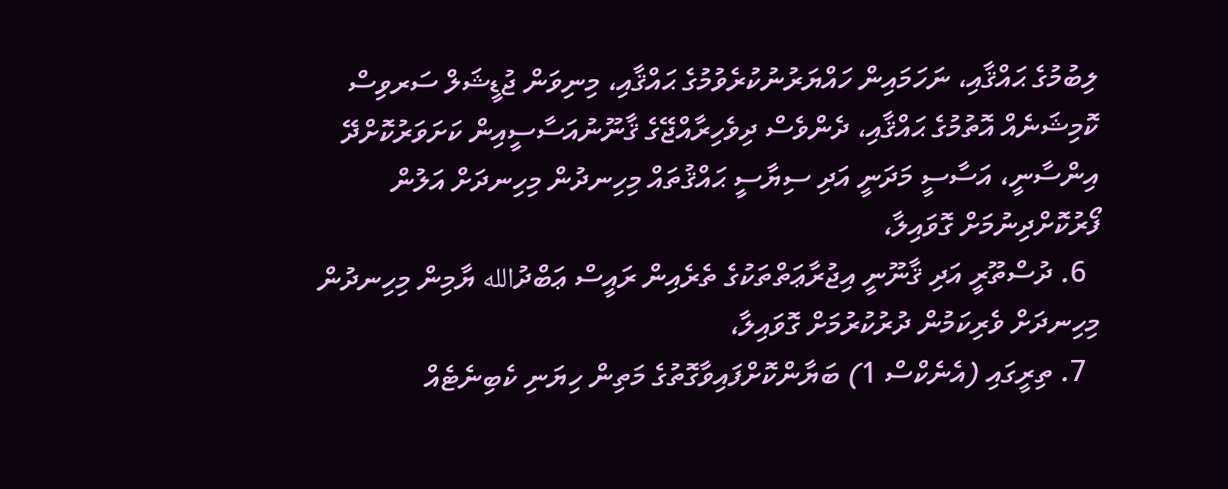ލިބުމުގެ ޙައްޤާއި، ނަހަމައިން ހައްޔަރުނުކުރެވުމުގެ ޙައްޤާއި، މިނިވަން ޖުޑީޝަލް ސަރވިސް ކޮމިޝަނެއް އޮތުމުގެ ޙައްޤާއި، ދެންވެސް ދިވެހިރާއްޖޭގެ ޤާނޫނުއަސާސީއިން ކަށަވަރުކޮށްދޭ އިންސާނީ، އަސާސީ މަދަނީ އަދި ސިޔާސީ ޙައްޤުތައް މިހިނދުން މިހިނދަށް އަލުން ފޯރުކޮށްދިނުމަށް ގޮވައިލާ،
  6. ދުސްތޫރީ އަދި ޤާނޫނީ އިޖުރާޢަތްތަކުގެ ތެރެއިން ރައީސް ޢަބްދުالله ޔާމިން މިހިނދުން މިހިނދަށް ވެރިކަމުން ދުރުކުރުމަށް ގޮވައިލާ،
  7. ތިރީގައި (އެނެކްސް 1) ބަޔާންކޮށްފައިވާގޮތުގެ މަތިން ހިޔަނި ކެބިނެޓެއް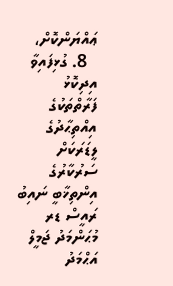ޢައްޔަންކޮށް،
  8. ގުޅިފައިވާ އިދިކޮޅު ފަރާތްތަކުގެ އިއްތިޙާދުގެ ލީޑަރަކަށް ސަރުކާރުގެ އިންތިޚާބީ ނައިބު ރައީސް ޑރ މުޙަންމަދު ޖަމީލް އަޙްމަދު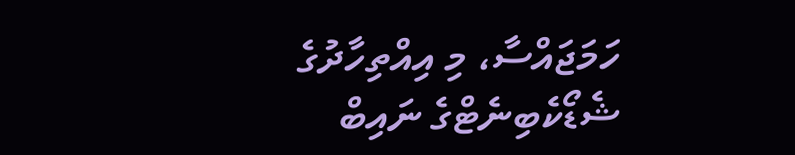ހަމަޖައްސާ، މި އިއްތިހާދުގެ ޝެޑޯކެބިނެޓްގެ ނައިބް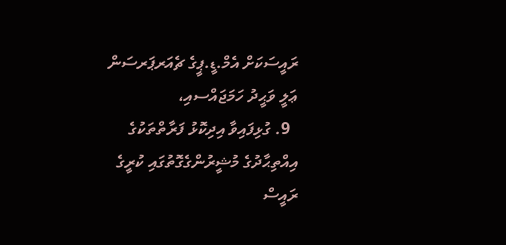ރައީސަކަށް އެމް.ޑީ.ޕީގެ ޗެއަރޕަރސަން ޢަލީ ވަޙީދު ހަމަޖައްސއި،
  9. ގުޅިފައިވާ އިދިކޮޅު ފަރާތްތަކުގެ އިއްތިޙާދުގެ މުޝީރުންގެގޮތުގައި ކުރީގެ ރައީސް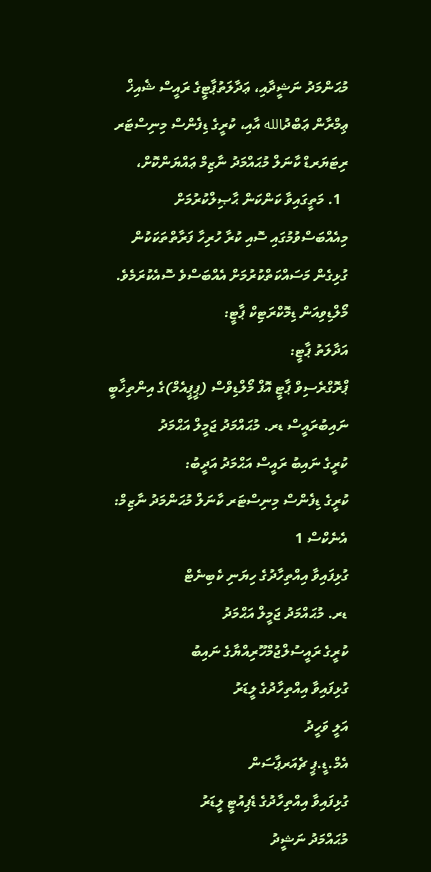މުޙަންމަދު ނަޝީދާއި، ޢަދާލަތުޕާޓީގެ ރައީސް ޝެއިޚް ޢިމްރާން ޢަބްދުالله އާއި، ކުރީގެ ޑިފެންސް މިނިސްޓަރ ރިޓަޔަރޑް ކާނަލް މުޙައްމަދު ނާޒިމް ޢައްޔަންކޮށް،
  1. މަތީގައިވާ ކަންކަން ޙާޞިލްކުރުމަށް މިއެއްބަސްވުމުގައި ސޮއި ކުރާ ހުރިހާ ފަރާތްތަކަކުން ގުޅިގެން މަސައްކަތްކުރުމަށް އެއްބަސްވެ ސޮއެކުރަމެވެ.
މޯލްޑިވިއަން ޑިމޮކްރަޓިކް ޕާޓީ:
އަދާލަތު ޕާޓީ:
ޕްރޮގްރެސިވް ޕާޓީ އޮފް މޯލްޑިވްސް (ޕީޕީއެމް)ގެ އިންތިޚާބީ ނައިބުރައީސް ޑރ. މުޙައްމަދު ޖަމީލް އަޙްމަދު
ކުރީގެ ނައިބު ރައީސް އަޙްމަދު އަދީބު:
ކުރީގެ ޑިފެންސް މިނިސްޓަރ ކާނަލް މުޙަންމަދު ނާޒިމް:
އެނެކްސް 1
ގުޅިފައިވާ އިއްތިހާދުގެ ހިޔަނި ކެބިނެޓް
ޑރ. މުޙައްމަދު ޖަމީލް އަޙްމަދު
ކުރީގެ ރައީސުލްޖުމްހޫރިއްޔާގެ ނައިބު
ގުޅިފައިވާ އިއްތިހާދުގެ ލީޑަރު
އަލީ ވަހީދު
އެމް.ޑީ.ޕީ ޗެއަރޕާސަން
ގުޅިފައިވާ އިއްތިހާދުގެ ޑެޕިއުޓީ ލީޑަރު
މުޙައްމަދު ނަޝީދު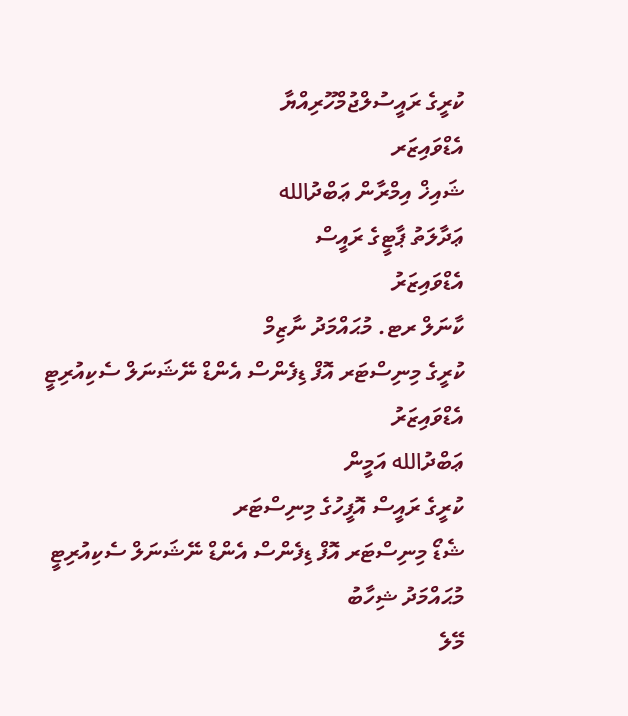ކުރީގެ ރައީސުލްޖުމްހޫރިއްޔާ
އެޑްވައިޒަރ
ޝައިޚް އިމްރާން ޢަބްދުالله
ޢަދާލަތު ޕާޓީގެ ރައީސް
އެޑްވައިޒަރު
ކާނަލް ރޓ. މުޙައްމަދު ނާޒިމް
ކުރީގެ މިނިސްޓަރ އޮފް ޑިފެންސް އެންޑް ނޭޝަނަލް ސެކިއުރިޓީ
އެޑްވައިޒަރު
ޢަބްދުالله އަމީން
ކުރީގެ ރައީސް އޮފީހުގެ މިނިސްޓަރ
ޝެޑޯ މިނިސްޓަރ އޮފް ޑިފެންސް އެންޑް ނޭޝަނަލް ސެކިއުރިޓީ
މުޙައްމަދު ޝިހާބު
މޭލެ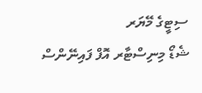ސިޓީގެ މޭޔަރ
ޝެޑޯ މިނިސްޓާރ އޮފް ފައިނޭންސް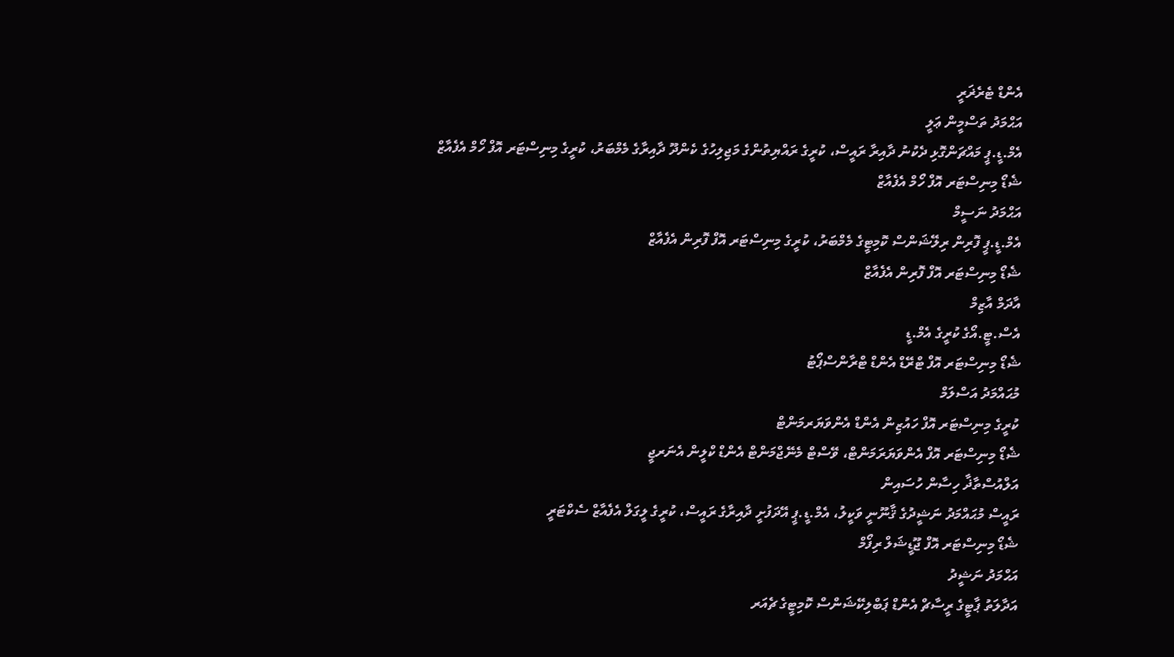އެންޑް ޓެރެޜަރީ
އަޙްމަދު ތަސްމީން ޢަލީ
އެމް.ޑީ.ޕީ މައްޗަންގޮޅި ދެކުނު ދާއިރާ ރައީސް، ކުރީގެ ރައްޔިތުންގެ މަޖިލިހުގެ ކެންދޫ ދާއިރާގެ މެމްބަރު، ކުރީގެ މިނިސްޓަރ އޮފް ހޯމް އެފެއާޒް
ޝެޑޯ މިނިސްޓަރ އޮފް ހޯމް އެފެއާޒް
އަޙްމަދު ނަސީމް
އެމް.ޑީ.ޕީ ފޮރިން ރިލޭޝަންސް ކޮމިޓީގެ މެމްބަރު، ކުރީގެ މިނިސްޓަރ އޮފް ފޮރިން އެފެއާޒް
ޝެޑޯ މިނިސްޓަރ އޮފް ފޮރިން އެފެއާޒް
އާދަމް އާޒިމް
އެސް.ޓީ.އޯގެ ކުރީގެ އެމް.ޑީ
ޝެޑޯ މިނިސްޓަރ އޮފް ޓްރޭޑް އެންޑް ޓްރާންސްޕޯޓު
މުޙައްމަދު އަސްލަމް
ކުރީގެ މިނިސްޓަރ އޮފް ހައުޒިން އެންޑް އެންވަޔަރމަންޓް
ޝެޑޯ މިނިސްޓަރ އޮފް އެންވަޔަރަމަންޓް، ވޭސްޓް މެނޭޖްމަންޓް އެންޑް ކްލީން އެނަރޖީ
އަލްއުސްތާޛާ ހިސާން ހުސައިން
ރައީސް މުޙައްމަދު ނަޝީދުގެ ޤާނޫނީ ވަކީލު، އެމް.ޑީ.ޕީ އޭދަފުށީ ދާއިރާގެ ރައީސް، ކުރީގެ ލީގަލް އެފެއާޒް ސެކްޓަރީ
ޝެޑޯ މިނިސްޓަރ އޮފް ޖޫޑީޝަލް ރިފޯމް
އަޙްމަދު ނަޝީދު
އަދާލަތު ޕާޓީގެ ރީސާޗް އެންޑް ޕަބްލިކޭޝަންސް ކޮމިޓީގެ ޗެއަރ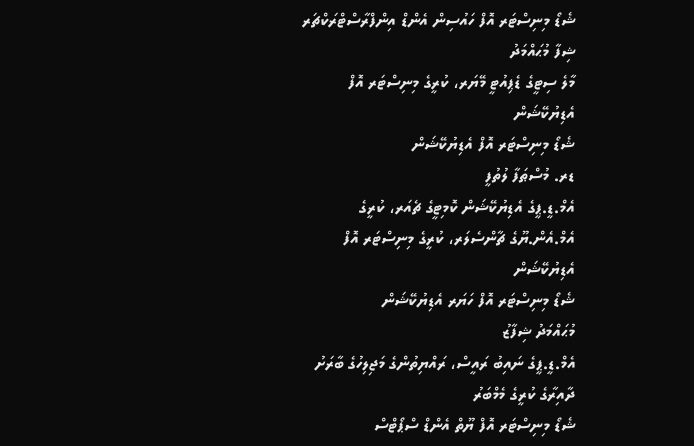ޝެޑޯ މިނިސްޓަރ އޮފް ހައުސިން އެންޑް އިންފްރާސްޓްރަކްޗަރ
ޝިފާ މުޙައްމަދު
މާލެ ސިޓީގެ ޑެޕިއުޓީ މޭޔަރ، ކުރީގެ މިނިސްޓަރ އޮފް އެޑިޔުކޭޝަން
ޝެޑޯ މިނިސްޓަރ އޮފް އެޑިޔުކޭޝަން
ޑރ. މުސްޠަފާ ލުތުފީ
އެމް.ޑީ.ޕީގެ އެޑިޔުކޭޝަން ކޮމިޓީގެ ޗެއަރ، ކުރީގެ އެމް.އެން.ޔޫގެ ޗާންސެލަރ، ކުރީގެ މިނިސްޓަރ އޮފް އެޑިޔުކޭޝަން
ޝެޑޯ މިނިސްޓަރ އޮފް ހަޔަރ އެޑިޔުކޭޝަން
މުޙައްމަދު ޝިފާޒު
އެމް.ޑީ.ޕީގެ ނައިބު ރައީސް، ރައްޔިތުންގެ މަޖިލިހުގެ ބާރަށު ދާއިރާގެ ކުރީގެ މެމްބަރު
ޝެޑޯ މިނިސްޓަރ އޮފް ޔޫތް އެންޑް ސްޕޯޓްސް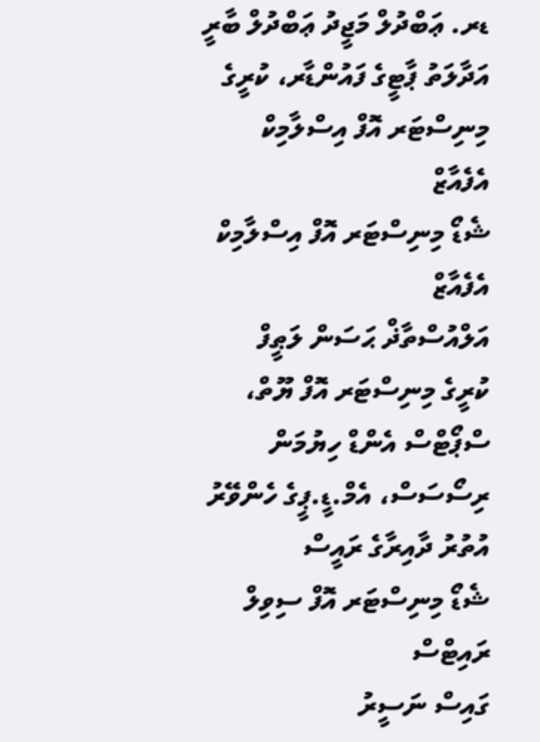ޑރ. ޢަބްދުލް މަޖީދު ޢަބްދުލް ބާރީ
އަދާލަތު ޕާޓީގެ ފައުންޑާރ، ކުރީގެ މިނިސްޓަރ އޮފް އިސްލާމިކް އެފެއާޒް
ޝެޑޯ މިނިސްޓަރ އޮފް އިސްލާމިކް އެފެއާޒް
އަލްއުސްތާޛް ޙަސަން ލަޠީފް
ކުރީގެ މިނިސްޓަރ އޮފް ޔޫތް، ސްޕޯޓްސް އެންޑް ހިޔުމަން ރިސޯސަސް، އެމް.ޑީ.ޕީގެ ހެންވޭރު އުތުރު ދާއިރާގެ ރައީސް
ޝެޑޯ މިނިސްޓަރ އޮފް ސިވިލް ރައިޓްސް
ގައިސް ނަސީރު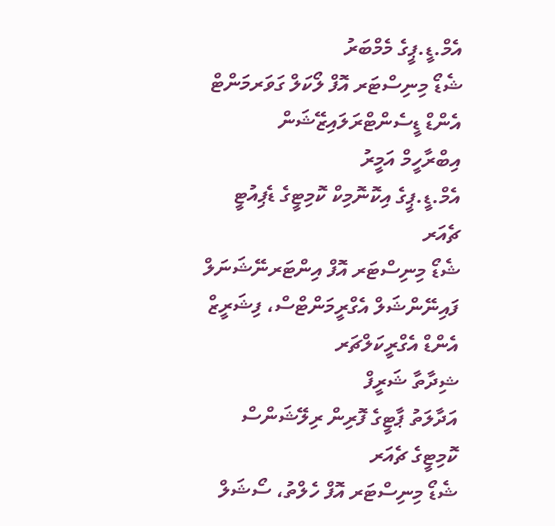އެމް.ޑީ.ޕީގެ މެމްބަރު
ޝެޑޯ މިނިސްޓަރ އޮފް ލޯކަލް ގަވަރމަންޓް އެންޑް ޑީސެންޓްރަލައިޒޭޝަން
އިބްރާހީމް އަމީރު
އެމް.ޑީ.ޕީގެ އިކޮނޮމިކް ކޮމިޓީގެ ޑެޕިއުޓީ ޗެއަރ
ޝެޑޯ މިނިސްޓަރ އޮފް އިންޓަރނޭޝަނަލް ފައިނޭންޝަލް އެގްރީމަންޓްސް، ފިޝަރީޒް އެންޑް އެގްރީކަލްޗަރ
ޝިދާތާ ޝަރީފް
އަދާލަތު ޕާޓީގެ ފޮރިން ރިލޭޝަންސް ކޮމިޓީގެ ޗެއަރ
ޝެޑޯ މިނިސްޓަރ އޮފް ހެލްތު، ސޯޝަލް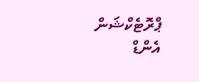ޕްރޮޓެކްޝަން އެންޑް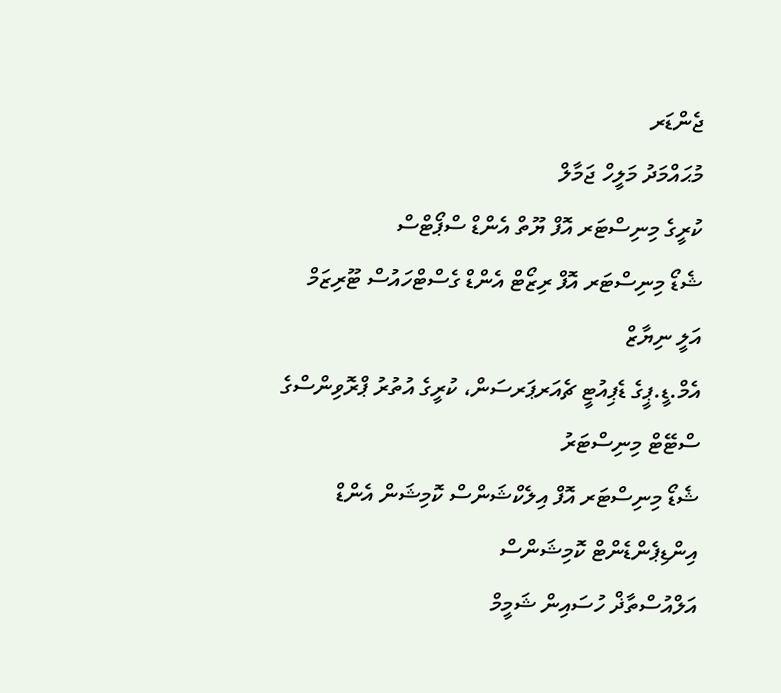ޖެންޑަރ
މުޙައްމަދު މަލީހް ޖަމާލް
ކުރީގެ މިނިސްޓަރ އޮފް ޔޫތް އެންޑް ސްޕޯޓްސް
ޝެޑޯ މިނިސްޓަރ އޮފް ރިޒޯޓް އެންޑް ގެސްޓްހައުސް ޓޫރިޒަމް
އަލީ ނިޔާޒް
އެމް.ޑީ.ޕީގެ ޑެޕިއުޓީ ޗެއަރޕަރސަން، ކުރީގެ އުތުރު ޕްރޮވިންސްގެ ސްޓޭޓް މިނިސްޓަރު
ޝެޑޯ މިނިސްޓަރ އޮފް އިލެކްޝަންސް ކޮމިޝަން އެންޑް އިންޑިޕެންޑެންޓް ކޮމިޝަންސް
އަލްއުސްތާޛް ހުސައިން ޝަމީމް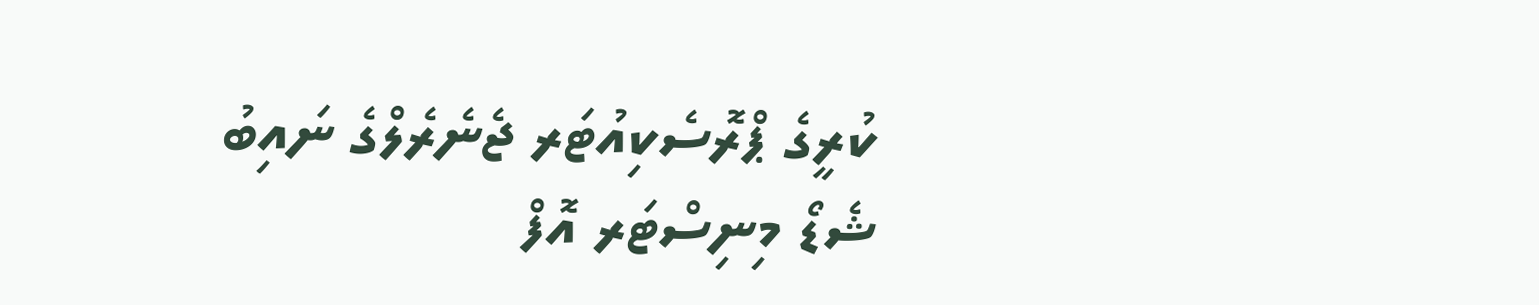ކުރީގެ ޕްރޮސެކިއުޓަރ ޖެނެރެލްގެ ނައިބު
ޝެޑޯ މިނިސްޓަރ އޮފް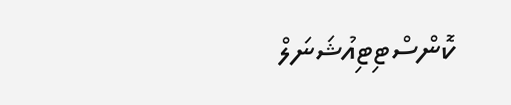ކޮންސްޓިޓިއުޝަނަލް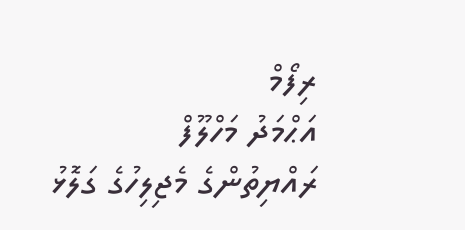ރިފޯމް
އަޙްމަދު މަހްލޫފް
ރައްޔިތުންގެ މެޖިލިހުގެ ގަލޮޅު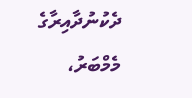ދެކުނުދާއިރާގެ މެމްބަރު،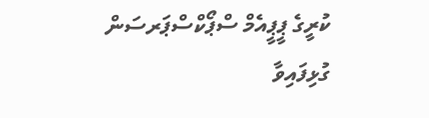ކުރީގެ ޕީޕީއެމް ސްޕޯކްސްޕަރސަން
ގުޅިފައިވާ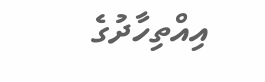އިއްތިހާދުގެ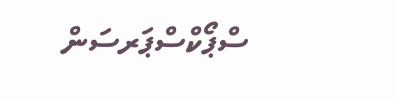ސްޕޯކްސްޕަރސަން